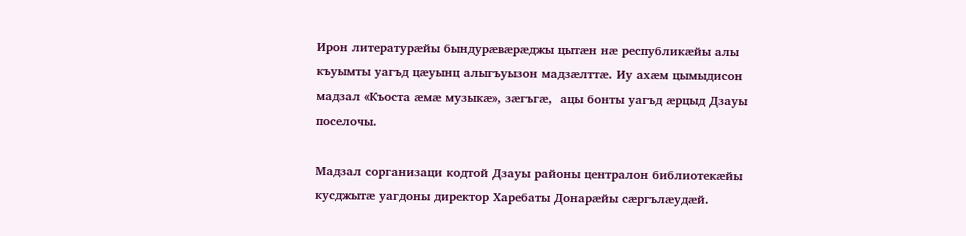Ирон литературæйы бындурæвæрæджы цытæн нæ республикæйы алы къуымты уагъд цæуынц алыгъуызон мадзæлттæ. Иу ахæм цымыдисон мадзал «Къоста æмæ музыкæ», зæгъгæ,  ацы бонты уагъд æрцыд Дзауы поселочы.

Мадзал сорганизаци кодтой Дзауы районы централон библиотекæйы кусджытæ уагдоны директор Харебаты Донарæйы сæргълæудæй.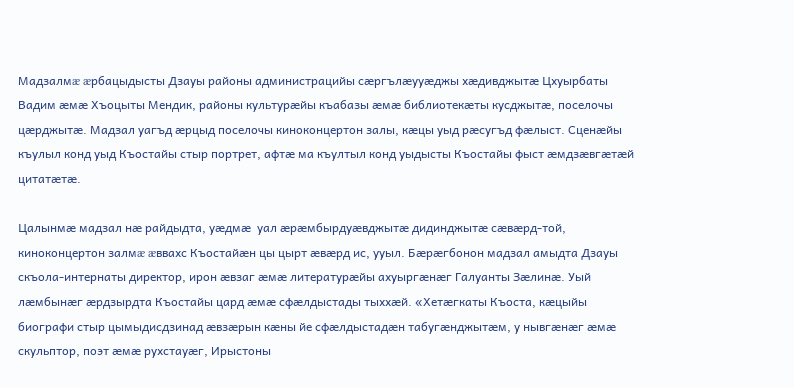Мадзалмæ æрбацыдысты Дзауы районы администрацийы сæргълæууæджы хæдивджытæ Цхуырбаты Вадим æмæ Хъоцыты Мендик, районы культурæйы къабазы æмæ библиотекæты кусджытæ, поселочы цæрджытæ. Мадзал уагъд æрцыд поселочы киноконцертон залы, кæцы уыд рæсугъд фæлыст. Сценæйы къулыл конд уыд Къостайы стыр портрет, афтæ ма къултыл конд уыдысты Къостайы фыст æмдзæвгæтæй цитатæтæ.

Цалынмæ мадзал нæ райдыдта, уæдмæ  уал æрæмбырдуæвджытæ дидинджытæ сæвæрд-той, киноконцертон залмæ æввахс Къостайæн цы цырт æвæрд ис, ууыл. Бæрæгбонон мадзал амыдта Дзауы скъола-интернаты директор, ирон æвзаг æмæ литературæйы ахуыргæнæг Галуанты Зæлинæ. Уый лæмбынæг æрдзырдта Къостайы цард æмæ сфæлдыстады тыххæй. «Хетæгкаты Къоста, кæцыйы биографи стыр цымыдисдзинад æвзæрын кæны йе сфæлдыстадæн табугæнджытæм, у нывгæнæг æмæ скульптор, поэт æмæ рухстауæг, Ирыстоны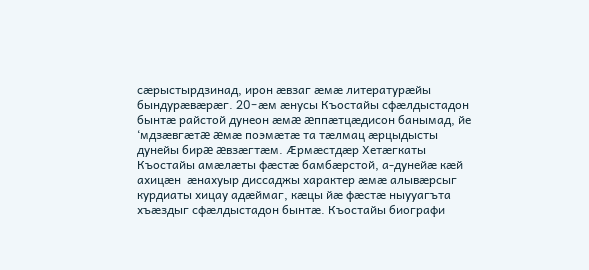сæрыстырдзинад, ирон æвзаг æмæ литературæйы бындурæвæрæг. 20-æм æнусы Къостайы сфæлдыстадон бынтæ райстой дунеон æмæ æппæтцæдисон банымад, йе ‘мдзæвгæтæ æмæ поэмæтæ та тæлмац æрцыдысты дунейы бирæ æвзæгтæм. Æрмæстдæр Хетæгкаты Къостайы амæлæты фæстæ бамбæрстой, а-дунейæ кæй ахицæн  æнахуыр диссаджы характер æмæ алывæрсыг курдиаты хицау адæймаг, кæцы йæ фæстæ ныууагъта хъæздыг сфæлдыстадон бынтæ. Къостайы биографи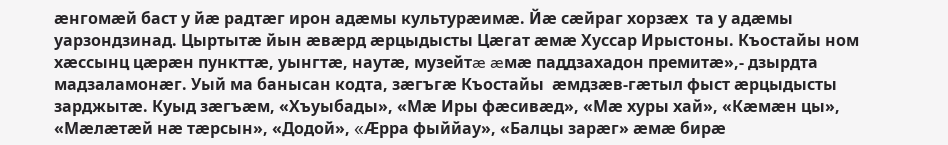æнгомæй баст у йæ радтæг ирон адæмы культурæимæ. Йæ сæйраг хорзæх  та у адæмы уарзондзинад. Цыртытæ йын æвæрд æрцыдысты Цæгат æмæ Хуссар Ирыстоны. Къостайы ном хæссынц цæрæн пункттæ, уынгтæ, наутæ, музейтæ æмæ паддзахадон премитæ»,- дзырдта мадзаламонæг. Уый ма банысан кодта, зæгъгæ Къостайы  æмдзæв-гæтыл фыст æрцыдысты зарджытæ. Куыд зæгъæм, «Хъуыбады», «Мæ Иры фæсивæд», «Мæ хуры хай», «Кæмæн цы», «Мæлæтæй нæ тæрсын», «Додой», «Æрра фыййау», «Балцы зарæг» æмæ бирæ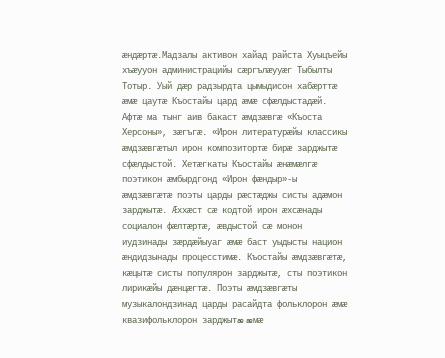æндæртæ.Мадзалы активон хайад райста Хуыцъейы хъæууон администрацийы сæргълæууæг Тыбылты Тотыр. Уый дæр радзырдта цымыдисон хабæрттæ æмæ цаутæ Къостайы цард æмæ сфæлдыстадæй. Афтæ ма тынг аив бакаст æмдзæвгæ «Къоста Херсоны», зæгъгæ. «Ирон литературæйы классикы æмдзæвгæтыл ирон композитортæ бирæ зарджытæ сфæлдыстой. Хетæгкаты Къостайы æнæмæлгæ поэтикон æмбырдгонд «Ирон фæндыр»-ы æмдзæвгæтæ поэты царды рæстæджы систы адæмон зарджытæ. Æххæст сæ кодтой ирон æхсæнады социалон фæлтæртæ, æвдыстой сæ монон иудзинады зæрдæйыуаг æмæ баст уыдысты национ æндидзынады процесстимæ. Къостайы æмдзæвгæтæ, кæцытæ систы популярон зарджытæ, сты поэтикон лирикæйы дæнцæгтæ. Поэты æмдзæвгæты музыкалондзинад царды расайдта фольклорон æмæ квазифольклорон зарджытæ æмæ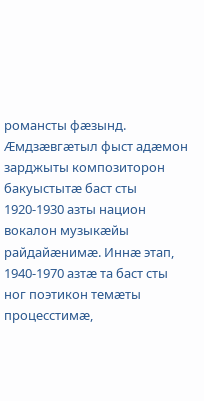романсты фæзынд. Æмдзæвгæтыл фыст адæмон зарджыты композиторон бакуыстытæ баст сты 1920-1930 азты национ вокалон музыкæйы райдайæнимæ. Иннæ этап, 1940-1970 азтæ та баст сты ног поэтикон темæты процесстимæ,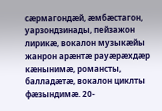сæрмагондæй, æмбæстагон, уарзондзинады, пейзажон лирикæ, вокалон музыкæйы жанрон арæнтæ рауæрæхдæр кæнынимæ, романсты, балладæтæ, вокалон циклты фæзындимæ. 20-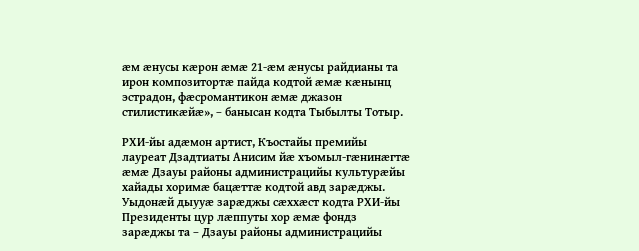æм æнусы кæрон æмæ 21-æм æнусы райдианы та ирон композитортæ пайда кодтой æмæ кæнынц эстрадон, фæсромантикон æмæ джазон стилистикæйæ», – банысан кодта Тыбылты Тотыр.

РХИ-йы адæмон артист, Къостайы премийы лауреат Дзадтиаты Анисим йæ хъомыл-гæнинæгтæ æмæ Дзауы районы администрацийы культурæйы хайады хоримæ бацæттæ кодтой авд зарæджы. Уыдонæй дыууæ зарæджы сæххæст кодта РХИ-йы Президенты цур лæппуты хор æмæ фондз зарæджы та – Дзауы районы администрацийы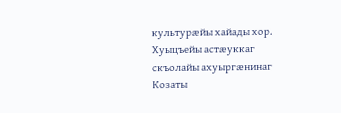культурæйы хайады хор. Хуыцъейы астæуккаг скъолайы ахуыргæнинаг Козаты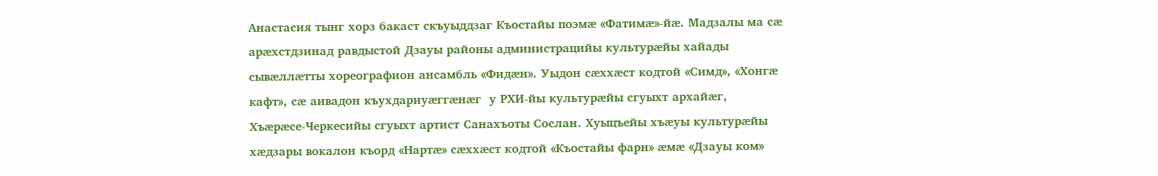Анастасия тынг хорз бакаст скъуыддзаг Къостайы поэмæ «Фатимæ»-йæ. Мадзалы ма сæ арæхстдзинад равдыстой Дзауы районы администрацийы культурæйы хайады сывæллæтты хореографион ансамбль «Фидæн». Уыдон сæххæст кодтой «Симд», «Хонгæ кафт», сæ аивадон къухдариуæггæнæг  у РХИ-йы культурæйы сгуыхт архайæг, Хъæрæсе-Черкесийы сгуыхт артист Санахъоты Сослан. Хуыцъейы хъæуы культурæйы хæдзары вокалон къорд «Нартæ» сæххæст кодтой «Къостайы фарн» æмæ «Дзауы ком»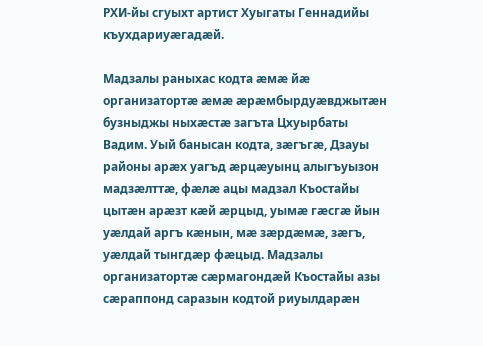РХИ-йы сгуыхт артист Хуыгаты Геннадийы къухдариуæгадæй.

Мадзалы раныхас кодта æмæ йæ организатортæ æмæ æрæмбырдуæвджытæн бузныджы ныхæстæ загъта Цхуырбаты Вадим. Уый банысан кодта, зæгъгæ, Дзауы районы арæх уагъд æрцæуынц алыгъуызон мадзæлттæ, фæлæ ацы мадзал Къостайы цытæн арæзт кæй æрцыд, уымæ гæсгæ йын уæлдай аргъ кæнын, мæ зæрдæмæ, зæгъ, уæлдай тынгдæр фæцыд. Мадзалы организатортæ сæрмагондæй Къостайы азы сæраппонд саразын кодтой риуылдарæн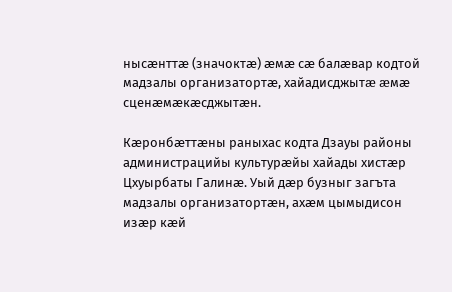нысæнттæ (значоктæ) æмæ сæ балæвар кодтой мадзалы организатортæ, хайадисджытæ æмæ сценæмæкæсджытæн.

Кæронбæттæны раныхас кодта Дзауы районы администрацийы культурæйы хайады хистæр Цхуырбаты Галинæ. Уый дæр бузныг загъта мадзалы организатортæн, ахæм цымыдисон изæр кæй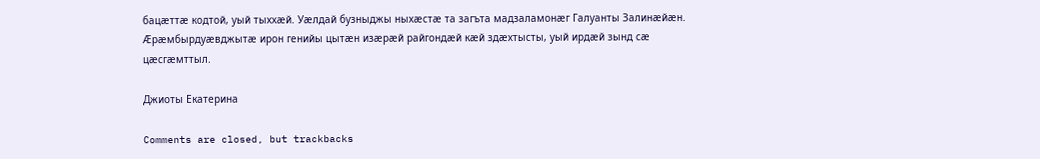бацæттæ кодтой, уый тыххæй. Уæлдай бузныджы ныхæстæ та загъта мадзаламонæг Галуанты Залинæйæн. Æрæмбырдуæвджытæ ирон генийы цытæн изæрæй райгондæй кæй здæхтысты, уый ирдæй зынд сæ цæсгæмттыл.

Джиоты Екатерина

Comments are closed, but trackbacks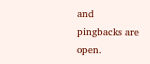and pingbacks are open.